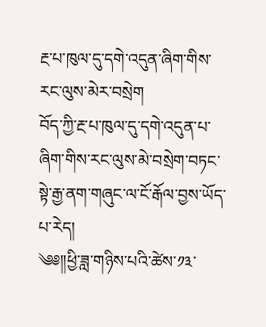རྔ་པ་ཁུལ་དུ་དགེ་འདུན་ཞིག་གིས་རང་ལུས་མེར་བསྲེག
བོད་ཀྱི་རྔ་པ་ཁུལ་དུ་དགེ་འདུན་པ་ཞིག་གིས་རང་ལུས་མེ་བསྲེག་བཏང་སྟེ་རྒྱ་ནག་གཞུང་ལ་ངོ་རྒོལ་བྱས་ཡོད་པ་རེད།
༄༅༎ཕྱི་ཟླ་གཉིས་པའི་ཚེས་༡༣་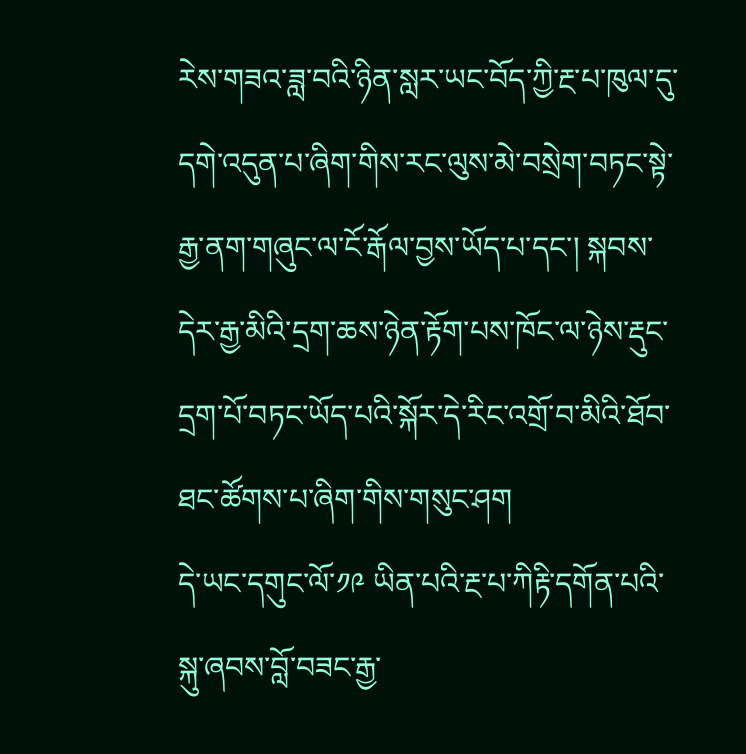རེས་གཟའ་ཟླ་བའི་ཉིན་སླར་ཡང་བོད་ཀྱི་རྔ་པ་ཁུལ་དུ་དགེ་འདུན་པ་ཞིག་གིས་རང་ལུས་མེ་བསྲེག་བཏང་སྟེ་རྒྱ་ནག་གཞུང་ལ་ངོ་རྒོལ་བྱས་ཡོད་པ་དང་། སྐབས་དེར་རྒྱ་མིའི་དྲག་ཆས་ཉེན་རྟོག་པས་ཁོང་ལ་ཉེས་རྡུང་དྲག་པོ་བཏང་ཡོད་པའི་སྐོར་དེ་རིང་འགྲོ་བ་མིའི་ཐོབ་ཐང་ཚོགས་པ་ཞིག་གིས་གསུང་ཤག
དེ་ཡང་དགུང་ལོ་༡༩ ཡིན་པའི་རྔ་པ་ཀིརྟི་དགོན་པའི་སྐུ་ཞབས་བློ་བཟང་རྒྱ་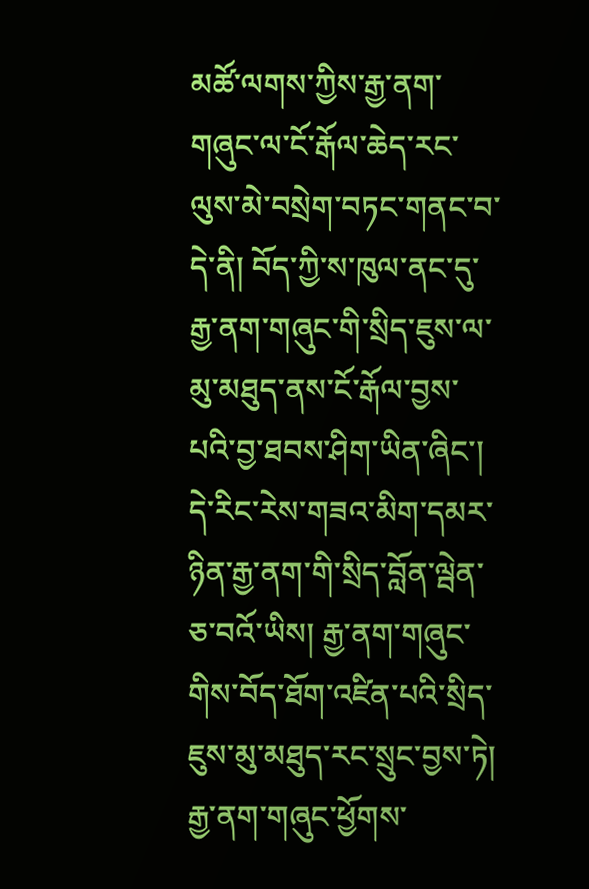མཚོ་ལགས་ཀྱིས་རྒྱ་ནག་གཞུང་ལ་ངོ་རྒོལ་ཆེད་རང་ལུས་མེ་བསྲེག་བཏང་གནང་བ་དེ་ནི། བོད་ཀྱི་ས་ཁུལ་ནང་དུ་རྒྱ་ནག་གཞུང་གི་སྲིད་ཇུས་ལ་མུ་མཐུད་ནས་ངོ་རྒོལ་བྱས་པའི་བྱ་ཐབས་ཤིག་ཡིན་ཞིང་། དེ་རིང་རེས་གཟའ་མིག་དམར་ཉིན་རྒྱ་ནག་གི་སྲིད་བློན་ལྦེན་ཅ་བའོ་ཡིས། རྒྱ་ནག་གཞུང་གིས་བོད་ཐོག་འཛིན་པའི་སྲིད་ཇུས་མུ་མཐུད་རང་སྲུང་བྱས་ཏེ། རྒྱ་ནག་གཞུང་ཕྱོགས་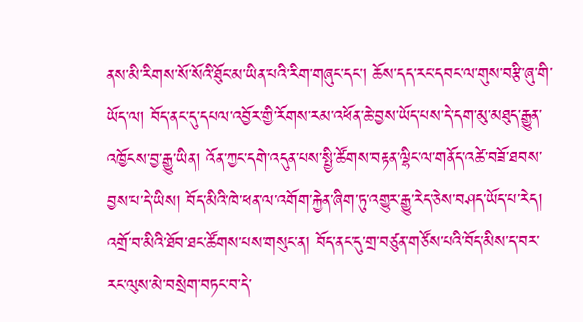ནས་མི་རིགས་སོ་སོའི་ཐོུང་མ་ཡིན་པའི་རིག་གཞུང་དང་། ཆོས་དད་རང་དབང་ལ་གུས་བརྩི་ཞུ་གི་ཡོད་ལ། བོད་ནང་དུ་དཔལ་འབྱོར་གྱི་རོགས་རམ་འཕོན་ཆེ་བྱས་ཡོད་པས་དེ་དག་མུ་མཐུད་རྒྱུན་འཁྱོངས་བྱ་རྒྱུ་ཡིན། འོན་ཀྱང་དགེ་འདུན་པས་སྤྱི་ཚོགས་བརྟན་ལྷིང་ལ་གནོད་འཚེ་བཟོ་ཐབས་བྱས་པ་དེ་ཡིས། བོད་མིའི་ཁེ་ཕན་ལ་འགོག་རྐྱེན་ཞིག་ཏུ་འགྱུར་རྒྱུ་རེད་ཅེས་བཤད་ཡོད་པ་རེད།
འགྲོ་བ་མིའི་ཐོབ་ཐང་ཚོགས་པས་གསུང་ན། བོད་ནང་དུ་གྲ་བཙུན་གཙོས་པའི་བོད་མིས་ད་བར་རང་ལུས་མེ་བསྲེག་བཏང་བ་དེ་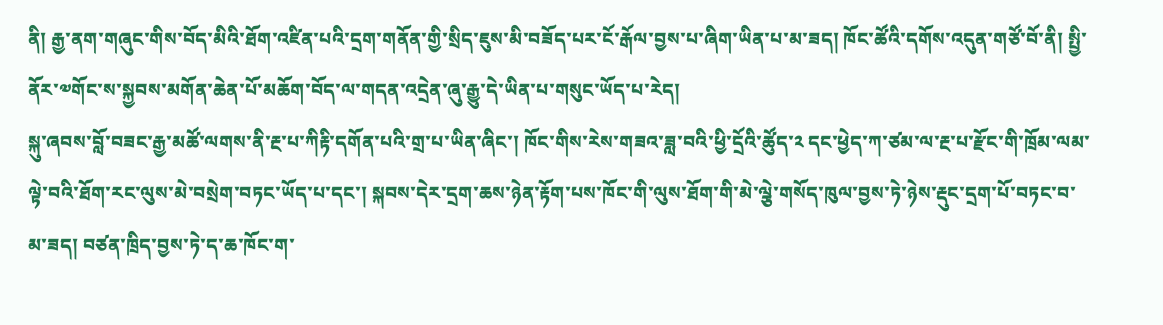ནི། རྒྱ་ནག་གཞུང་གིས་བོད་མིའི་ཐོག་འཛིན་པའི་དྲག་གནོན་གྱི་སྲིད་ཇུས་མི་བཟོད་པར་ངོ་རྒོལ་བྱས་པ་ཞིག་ཡིན་པ་མ་ཟད། ཁོང་ཚོའི་དགོས་འདུན་གཙོ་བོ་ནི། སྤྱི་ནོར་༧གོང་ས་སྐྱབས་མགོན་ཆེན་པོ་མཆོག་བོད་ལ་གདན་འདྲེན་ཞུ་རྒྱུ་དེ་ཡིན་པ་གསུང་ཡོད་པ་རེད།
སྐུ་ཞབས་བློ་བཟང་རྒྱ་མཚོ་ལགས་ནི་རྔ་པ་ཀིརྟི་དགོན་པའི་གྲ་པ་ཡིན་ཞིང་། ཁོང་གིས་རེས་གཟའ་ཟླ་བའི་ཕྱི་དྲོའི་ཚོུད་༢ དང་ཕྱེད་ཀ་ཙམ་ལ་རྔ་པ་རྫོང་གི་ཁྲོམ་ལམ་ལྟེ་བའི་ཐོག་རང་ལུས་མེ་བསྲེག་བཏང་ཡོད་པ་དང་། སྐབས་དེར་དྲག་ཆས་ཉེན་རྟོག་པས་ཁོང་གི་ལུས་ཐོག་གི་མེ་ལྕེ་གསོད་ཁུལ་བྱས་ཏེ་ཉེས་རྡུང་དྲག་པོ་བཏང་བ་མ་ཟད། བཙན་ཁྲིད་བྱས་ཏེ་ད་ཆ་ཁོང་ག་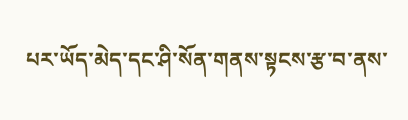པར་ཡོད་མེད་དང་ཤི་སོན་གནས་སྟངས་རྩ་བ་ནས་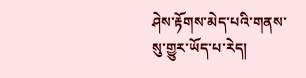ཤེས་རྟོགས་མེད་པའི་གནས་སུ་གྱུར་ཡོད་པ་རེད།